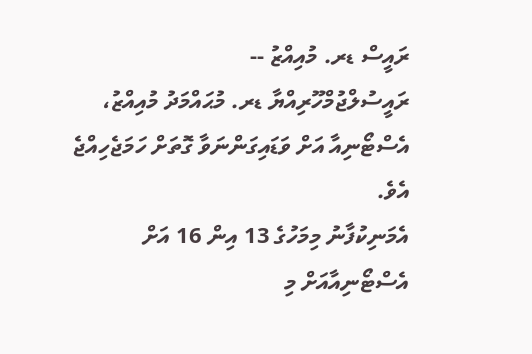ރައީސް ޑރ. މުއިއްޒު --
ރައީސުލްޖުމްހޫރިއްޔާ ޑރ. މުޙައްމަދު މުއިއްޒު، އެސްޓޯނިއާ އަށް ވަޑައިގަންނަވާ ގޮތަށް ހަމަޖެހިއްޖެ އެވެ.
އެމަނިކުފާނު މިމަހުގެ 13 އިން 16 އަށް އެސްޓޯނިއާއަށް މި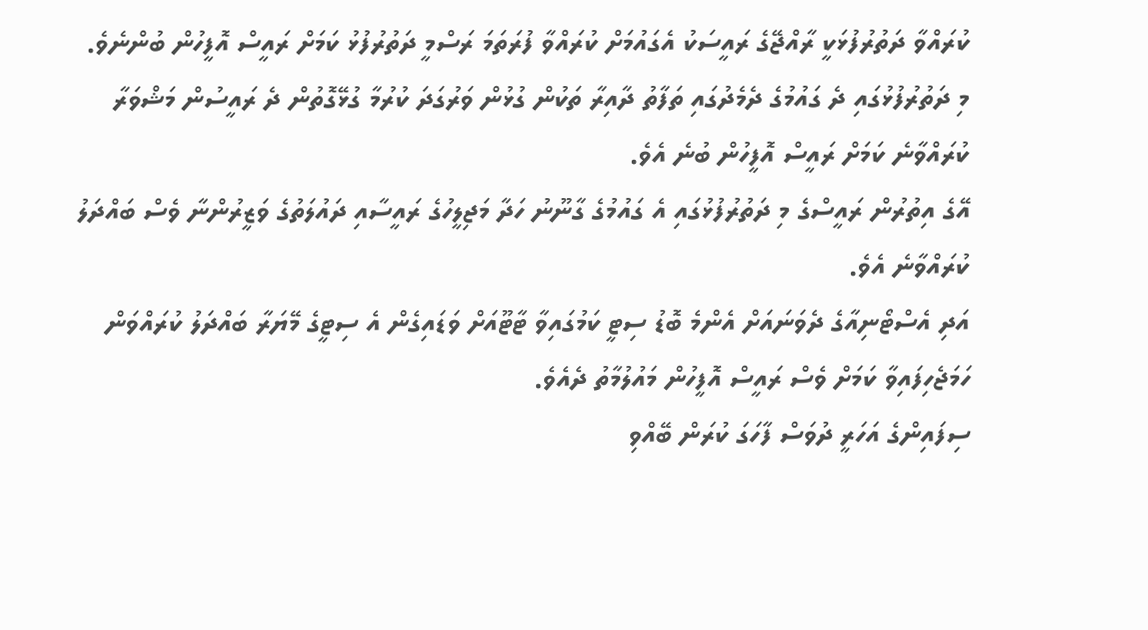ކުރައްވާ ދަތުރުފުޅަކީ ރާއްޖޭގެ ރައީސަކު އެގައުމަށް ކުރައްވާ ފުރަތަމަ ރަސްމީ ދަތުރުފުޅު ކަމަށް ރައީސް އޮފީހުން ބުންނެވެ.
މި ދަތުރުފުޅުގައި ދެ ގައުމުގެ ދެމެދުގައި ތަފާތު ދާއިރާ ތަކުން ގުޅުން ވަރުގަދަ ކުރުމާ ގުޅޭގޮތުން ދެ ރައީސުން މަޝްވަރާ ކުރައްވާނެ ކަމަށް ރައީސް އޮފީހުން ބުނެ އެވެ.
އޭގެ އިތުރުން ރައީސްގެ މި ދަތުރުފުޅުގައި އެ ގައުމުގެ ގާނޫނު ހަދާ މަޖިލީހުގެ ރައީސާއި ދައުލަތުގެ ވަޒީރުންނާ ވެސް ބައްދަލު ކުރައްވާނެ އެވެ.
އަދި އެސްޓޯނިއާގެ ދެވަނައަށް އެންމެ ބޮޑު ސިޓީ ކަމުގައިވާ ޓާޓޫއަށް ވަޑައިގެން އެ ސިޓީގެ މޭޔަރާ ބައްދަލު ކުރައްވަން ހަމަޖެހިފައިވާ ކަމަށް ވެސް ރައީސް އޮފީހުން މައުލުމާތު ދެއެވެ.
ސިފައިންގެ އަހަރީ ދުވަސް ފާހަގަ ކުރަން ބޭއްވި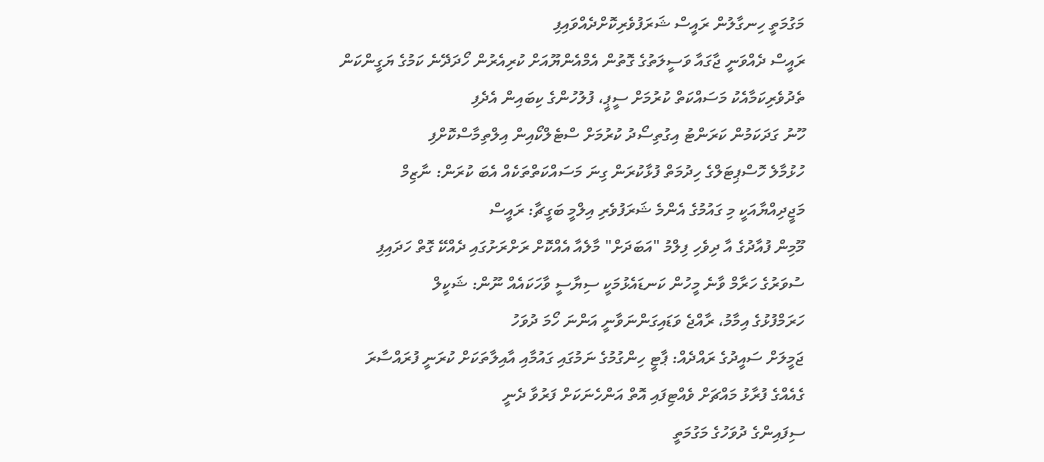މަގުމަތީ ހިނގާލުން ރައީސް ޝަރަފުވެރިކޮށްދެއްވައިފި
ރައީސް ދެއްވަނީ ޖާގައާ ވަސީލަތުގެ ގޮތުން އެމްއެންޔޫއަށް ކުރިއެރުން ހޯދަދޭނެ ކަމުގެ ޔަގީންކަން
ތެދުވެރިކަމާއެކު މަސައްކަތް ކުރުމަށް ސީޕީ، ފުލުހުންގެ ކިބައިން އެދެފި
ހޫނު ގަދަކަމުން ކަރަންޓު އިގުތިސޯދު ކުރުމަށް ސްޓެލްކޯއިން އިލްތިމާސްކޮށްފި
ހުޅުމާލެ ހޮސްޕިޓަލްގެ ހިދުމަތް ފުޅާކުރަން ގިނަ މަސައްކަތްތަކެއް އެބަ ކުރަން: ނާޒިމް
މަޖީދިއްޔާއަކީ މި ގައުމުގެ އެންމެ ޝަރަފުވެރި އިލްމީ ބަގީޗާ: ރައީސް
މޫމިން ފުއާދުގެ އާ ދިވެހި ފިލްމު "އަބަދަށް" މާލެއާ އެއްކޮށް ރަށްރަށުގައި ދެއްކޭ ގޮތް ހަދައިފި
ސުވަރުގެ ހަރާމް ވާނެ މީހުން ކަނޑައެޅުމަކީ ސިޔާސީ ވާހަކައެއް ނޫން: ޝަކީލް
ހަރަމްފުޅުގެ އިމާމު، ރާއްޖެ ވަޑައިގަންނަވާނީ އަންނަ ހޯމަ ދުވަހު
ޖަމީލަށް ސައީދުގެ ރައްދެއް: ޕާޓީ ހިންގުމުގެ ނަމުގައި ގައުމާއި އާއިލާތަކަށް ކުރަނީ ފުރައްސާރަ
ގެއެއްގެ ފުރާޅު މައްޗަށް ވެއްޓިފައި އޮތް އަންހެނަކަށް ފަރުވާ ދެނީ
ސިފައިންގެ ދުވަހުގެ މަގުމަތީ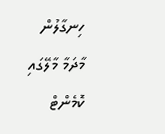ހިނގާލުން މާދަމާ މާލޭގައި
ކޮމެންޓް